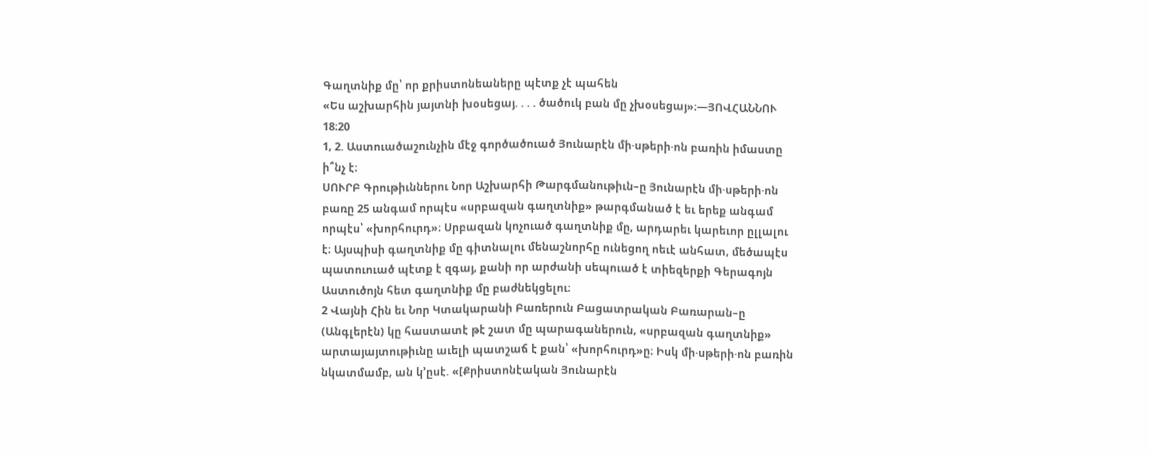Գաղտնիք մը՝ որ քրիստոնեաները պէտք չէ պահեն
«Ես աշխարհին յայտնի խօսեցայ. . . . ծածուկ բան մը չխօսեցայ»։—ՅՈՎՀԱՆՆՈՒ 18։20
1, 2. Աստուածաշունչին մէջ գործածուած Յունարէն մի·սթերի·ոն բառին իմաստը ի՞նչ է։
ՍՈՒՐԲ Գրութիւններու Նոր Աշխարհի Թարգմանութիւն–ը Յունարէն մի·սթերի·ոն բառը 25 անգամ որպէս «սրբազան գաղտնիք» թարգմանած է եւ երեք անգամ որպէս՝ «խորհուրդ»։ Սրբազան կոչուած գաղտնիք մը, արդարեւ կարեւոր ըլլալու է։ Այսպիսի գաղտնիք մը գիտնալու մենաշնորհը ունեցող ոեւէ անհատ, մեծապէս պատուուած պէտք է զգայ, քանի որ արժանի սեպուած է տիեզերքի Գերագոյն Աստուծոյն հետ գաղտնիք մը բաժնեկցելու։
2 Վայնի Հին եւ Նոր Կտակարանի Բառերուն Բացատրական Բառարան–ը (Անգլերէն) կը հաստատէ թէ շատ մը պարագաներուն, «սրբազան գաղտնիք» արտայայտութիւնը աւելի պատշաճ է քան՝ «խորհուրդ»ը։ Իսկ մի·սթերի·ոն բառին նկատմամբ, ան կ’ըսէ. «[Քրիստոնէական Յունարէն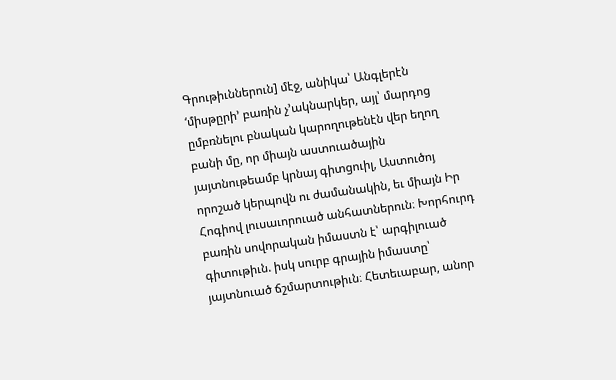Գրութիւններուն] մէջ, անիկա՝ Անգլերէն ‘միսթըրի’ բառին չ’ակնարկեր, այլ՝ մարդոց ըմբռնելու բնական կարողութենէն վեր եղող բանի մը, որ միայն աստուածային յայտնութեամբ կրնայ գիտցուիլ, Աստուծոյ որոշած կերպովն ու ժամանակին, եւ միայն Իր Հոգիով լուսաւորուած անհատներուն։ Խորհուրդ բառին սովորական իմաստն է՝ արգիլուած գիտութիւն. իսկ սուրբ գրային իմաստը՝ յայտնուած ճշմարտութիւն։ Հետեւաբար, անոր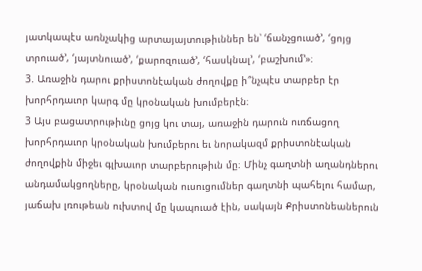յատկապէս առնչակից արտայայտութիւններ են՝ ‘ճանչցուած’, ‘ցոյց տրուած’, ‘յայտնուած’, ‘քարոզուած’, ‘հասկնալ’, ‘բաշխում’»։
3. Առաջին դարու քրիստոնէական ժողովքը ի՞նչպէս տարբեր էր խորհրդաւոր կարգ մը կրօնական խումբերէն։
3 Այս բացատրութիւնը ցոյց կու տայ, առաջին դարուն ուռճացող խորհրդաւոր կրօնական խումբերու եւ նորակազմ քրիստոնէական ժողովքին միջեւ գլխաւոր տարբերութիւն մը։ Մինչ գաղտնի աղանդներու անդամակցողները, կրօնական ուսուցումներ գաղտնի պահելու համար, յաճախ լռութեան ուխտով մը կապուած էին, սակայն Քրիստոնեաներուն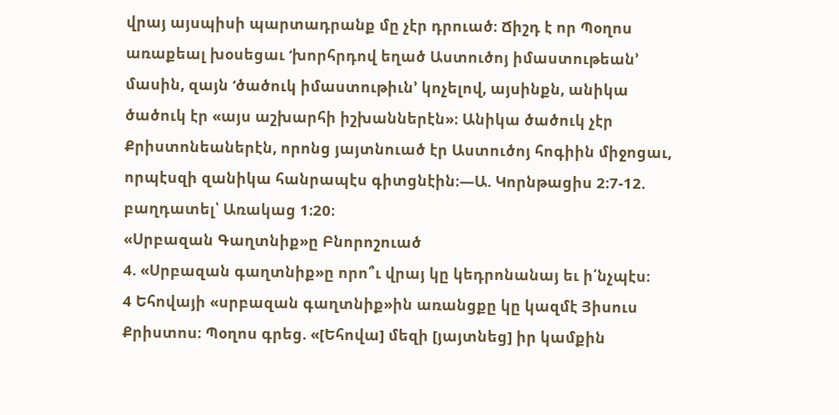վրայ այսպիսի պարտադրանք մը չէր դրուած։ Ճիշդ է որ Պօղոս առաքեալ խօսեցաւ ‘խորհրդով եղած Աստուծոյ իմաստութեան’ մասին, զայն ‘ծածուկ իմաստութիւն’ կոչելով, այսինքն, անիկա ծածուկ էր «այս աշխարհի իշխաններէն»։ Անիկա ծածուկ չէր Քրիստոնեաներէն, որոնց յայտնուած էր Աստուծոյ հոգիին միջոցաւ, որպէսզի զանիկա հանրապէս գիտցնէին։—Ա. Կորնթացիս 2։7-12. բաղդատել՝ Առակաց 1։20։
«Սրբազան Գաղտնիք»ը Բնորոշուած
4. «Սրբազան գաղտնիք»ը որո՞ւ վրայ կը կեդրոնանայ եւ ի՛նչպէս։
4 Եհովայի «սրբազան գաղտնիք»ին առանցքը կը կազմէ Յիսուս Քրիստոս։ Պօղոս գրեց. «[Եհովա] մեզի [յայտնեց] իր կամքին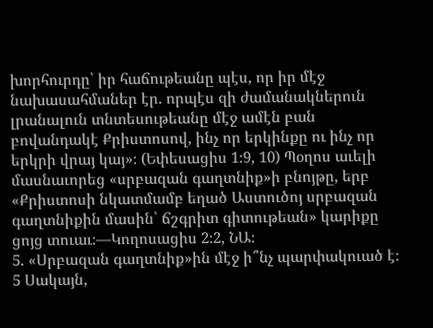խորհուրդը՝ իր հաճութեանը պէս, որ իր մէջ նախասահմաներ էր. որպէս զի ժամանակներուն լրանալուն տնտեսութեանը մէջ ամէն բան բովանդակէ Քրիստոսով, ինչ որ երկինքը ու ինչ որ երկրի վրայ կայ»։ (Եփեսացիս 1։9, 10) Պօղոս աւելի մասնաւորեց «սրբազան գաղտնիք»ի բնոյթը, երբ «Քրիստոսի նկատմամբ եղած Աստուծոյ սրբազան գաղտնիքին մասին՝ ճշգրիտ գիտութեան» կարիքը ցոյց տուաւ։—Կողոսացիս 2։2, ՆԱ։
5. «Սրբազան գաղտնիք»ին մէջ ի՞նչ պարփակուած է։
5 Սակայն,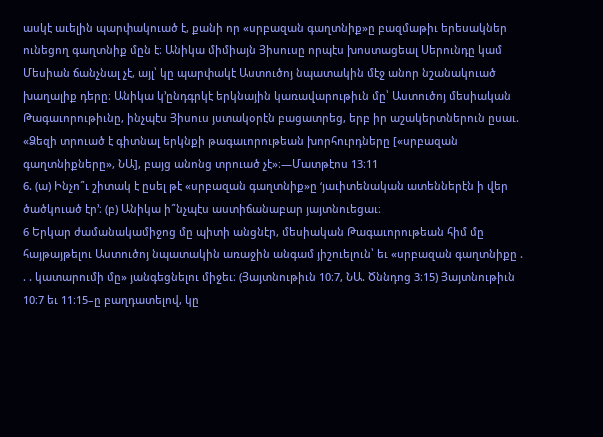ասկէ աւելին պարփակուած է, քանի որ «սրբազան գաղտնիք»ը բազմաթիւ երեսակներ ունեցող գաղտնիք մըն է։ Անիկա միմիայն Յիսուսը որպէս խոստացեալ Սերունդը կամ Մեսիան ճանչնալ չէ, այլ՝ կը պարփակէ Աստուծոյ նպատակին մէջ անոր նշանակուած խաղալիք դերը։ Անիկա կ’ընդգրկէ երկնային կառավարութիւն մը՝ Աստուծոյ մեսիական Թագաւորութիւնը, ինչպէս Յիսուս յստակօրէն բացատրեց, երբ իր աշակերտներուն ըսաւ. «Ձեզի տրուած է գիտնալ երկնքի թագաւորութեան խորհուրդները [«սրբազան գաղտնիքները», ՆԱ], բայց անոնց տրուած չէ»։—Մատթէոս 13։11
6. (ա) Ինչո՞ւ շիտակ է ըսել թէ «սրբազան գաղտնիք»ը ‘յաւիտենական ատեններէն ի վեր ծածկուած էր’։ (բ) Անիկա ի՞նչպէս աստիճանաբար յայտնուեցաւ։
6 Երկար ժամանակամիջոց մը պիտի անցնէր, մեսիական Թագաւորութեան հիմ մը հայթայթելու Աստուծոյ նպատակին առաջին անգամ յիշուելուն՝ եւ «սրբազան գաղտնիքը . . . կատարումի մը» յանգեցնելու միջեւ։ (Յայտնութիւն 10։7, ՆԱ. Ծննդոց 3։15) Յայտնութիւն 10։7 եւ 11։15–ը բաղդատելով, կը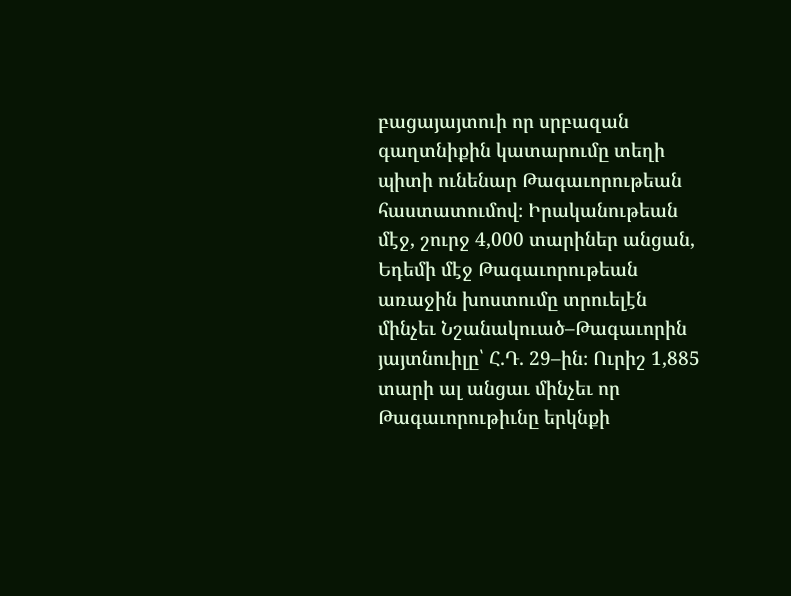բացայայտուի որ սրբազան գաղտնիքին կատարումը տեղի պիտի ունենար Թագաւորութեան հաստատումով։ Իրականութեան մէջ, շուրջ 4,000 տարիներ անցան, Եդեմի մէջ Թագաւորութեան առաջին խոստումը տրուելէն մինչեւ Նշանակուած–Թագաւորին յայտնուիլը՝ Հ.Դ. 29–ին։ Ուրիշ 1,885 տարի ալ անցաւ մինչեւ որ Թագաւորութիւնը երկնքի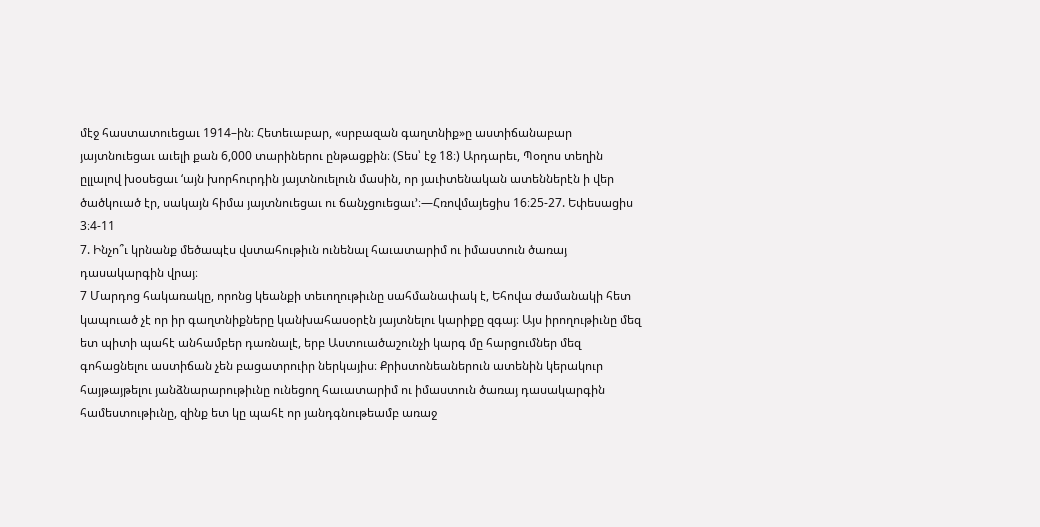մէջ հաստատուեցաւ 1914–ին։ Հետեւաբար, «սրբազան գաղտնիք»ը աստիճանաբար յայտնուեցաւ աւելի քան 6,000 տարիներու ընթացքին։ (Տես՝ էջ 18։) Արդարեւ, Պօղոս տեղին ըլլալով խօսեցաւ ‘այն խորհուրդին յայտնուելուն մասին, որ յաւիտենական ատեններէն ի վեր ծածկուած էր, սակայն հիմա յայտնուեցաւ ու ճանչցուեցաւ’։—Հռովմայեցիս 16։25-27. Եփեսացիս 3։4-11
7. Ինչո՞ւ կրնանք մեծապէս վստահութիւն ունենալ հաւատարիմ ու իմաստուն ծառայ դասակարգին վրայ։
7 Մարդոց հակառակը, որոնց կեանքի տեւողութիւնը սահմանափակ է, Եհովա ժամանակի հետ կապուած չէ որ իր գաղտնիքները կանխահասօրէն յայտնելու կարիքը զգայ։ Այս իրողութիւնը մեզ ետ պիտի պահէ անհամբեր դառնալէ, երբ Աստուածաշունչի կարգ մը հարցումներ մեզ գոհացնելու աստիճան չեն բացատրուիր ներկայիս։ Քրիստոնեաներուն ատենին կերակուր հայթայթելու յանձնարարութիւնը ունեցող հաւատարիմ ու իմաստուն ծառայ դասակարգին համեստութիւնը, զինք ետ կը պահէ որ յանդգնութեամբ առաջ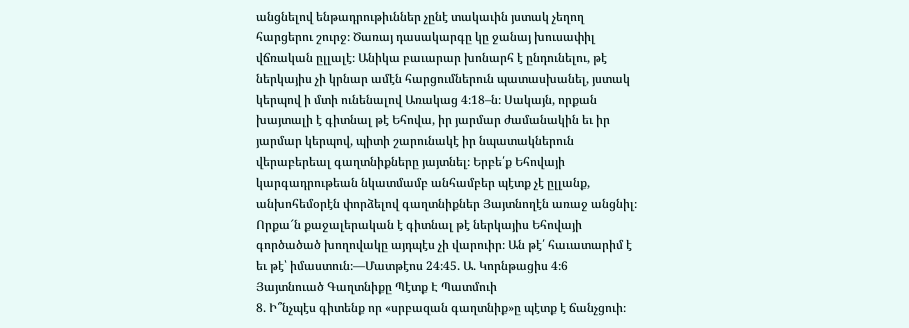անցնելով ենթադրութիւններ չընէ տակաւին յստակ չեղող հարցերու շուրջ։ Ծառայ դասակարգը կը ջանայ խուսափիլ վճռական ըլլալէ։ Անիկա բաւարար խոնարհ է ընդունելու, թէ ներկայիս չի կրնար ամէն հարցումներուն պատասխանել, յստակ կերպով ի մտի ունենալով Առակաց 4։18–ն։ Սակայն, որքան խայտալի է գիտնալ թէ Եհովա, իր յարմար ժամանակին եւ իր յարմար կերպով, պիտի շարունակէ իր նպատակներուն վերաբերեալ գաղտնիքները յայտնել։ Երբե՛ք Եհովայի կարգադրութեան նկատմամբ անհամբեր պէտք չէ ըլլանք, անխոհեմօրէն փորձելով գաղտնիքներ Յայտնողէն առաջ անցնիլ։ Որքա՜ն քաջալերական է գիտնալ թէ ներկայիս Եհովայի գործածած խողովակը այդպէս չի վարուիր։ Ան թէ՛ հաւատարիմ է եւ թէ՝ իմաստուն։—Մատթէոս 24։45. Ա. Կորնթացիս 4։6
Յայտնուած Գաղտնիքը Պէտք Է Պատմուի
8. Ի՞նչպէս գիտենք որ «սրբազան գաղտնիք»ը պէտք է ճանչցուի։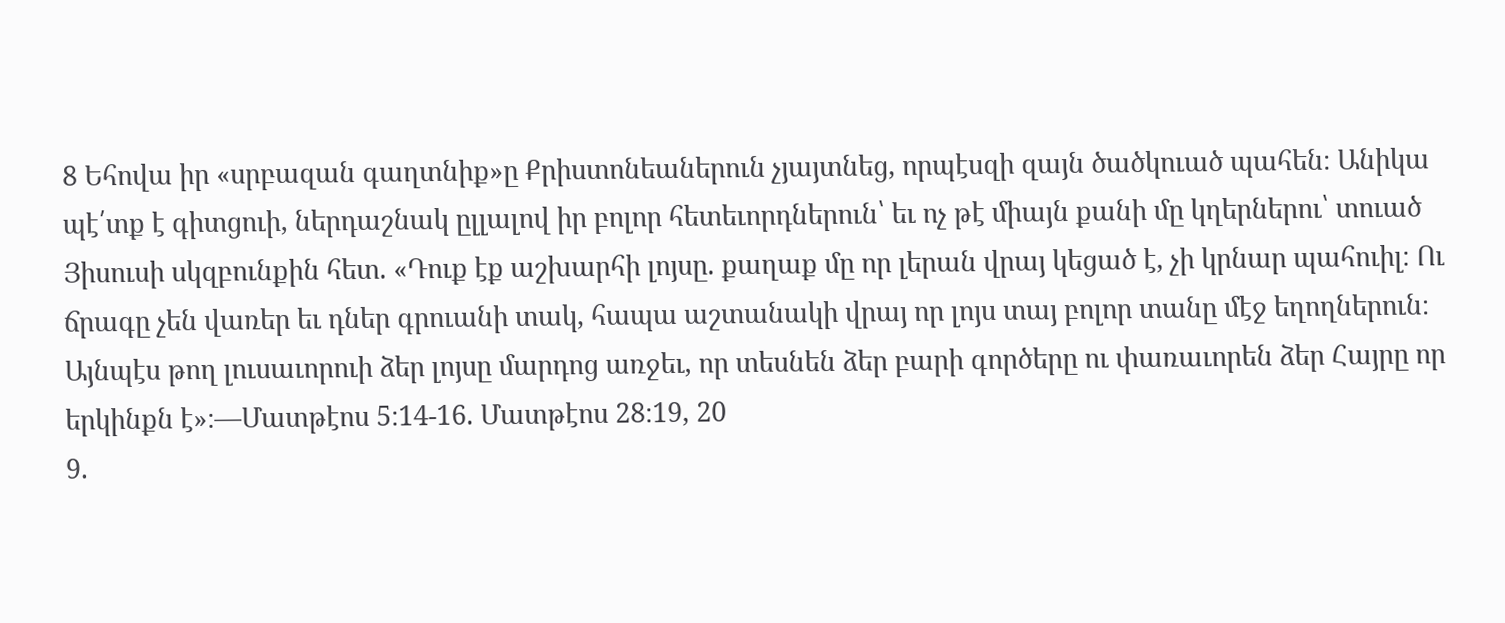8 Եհովա իր «սրբազան գաղտնիք»ը Քրիստոնեաներուն չյայտնեց, որպէսզի զայն ծածկուած պահեն։ Անիկա պէ՛տք է գիտցուի, ներդաշնակ ըլլալով իր բոլոր հետեւորդներուն՝ եւ ոչ թէ միայն քանի մը կղերներու՝ տուած Յիսուսի սկզբունքին հետ. «Դուք էք աշխարհի լոյսը. քաղաք մը որ լերան վրայ կեցած է, չի կրնար պահուիլ։ Ու ճրագը չեն վառեր եւ դներ գրուանի տակ, հապա աշտանակի վրայ որ լոյս տայ բոլոր տանը մէջ եղողներուն։ Այնպէս թող լուսաւորուի ձեր լոյսը մարդոց առջեւ, որ տեսնեն ձեր բարի գործերը ու փառաւորեն ձեր Հայրը որ երկինքն է»։—Մատթէոս 5։14-16. Մատթէոս 28։19, 20
9.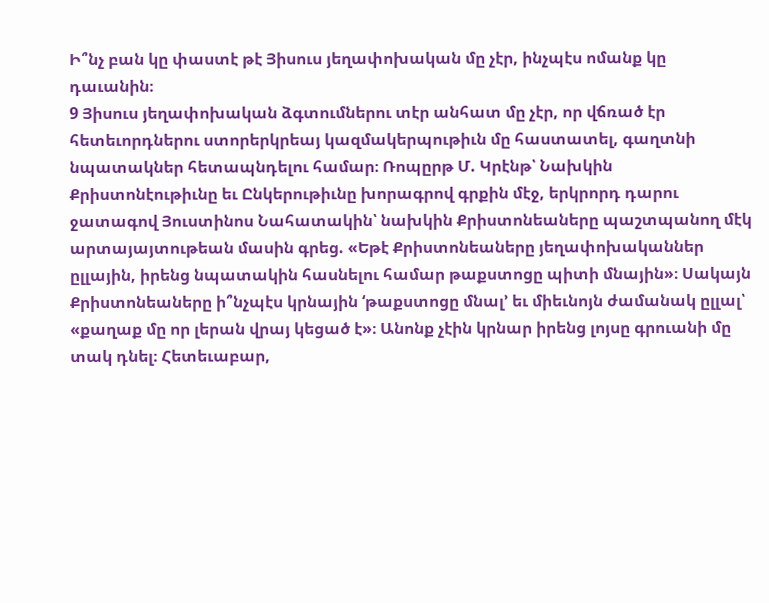Ի՞նչ բան կը փաստէ թէ Յիսուս յեղափոխական մը չէր, ինչպէս ոմանք կը դաւանին։
9 Յիսուս յեղափոխական ձգտումներու տէր անհատ մը չէր, որ վճռած էր հետեւորդներու ստորերկրեայ կազմակերպութիւն մը հաստատել, գաղտնի նպատակներ հետապնդելու համար։ Ռոպըրթ Մ. Կրէնթ՝ Նախկին Քրիստոնէութիւնը եւ Ընկերութիւնը խորագրով գրքին մէջ, երկրորդ դարու ջատագով Յուստինոս Նահատակին՝ նախկին Քրիստոնեաները պաշտպանող մէկ արտայայտութեան մասին գրեց. «Եթէ Քրիստոնեաները յեղափոխականներ ըլլային, իրենց նպատակին հասնելու համար թաքստոցը պիտի մնային»։ Սակայն Քրիստոնեաները ի՞նչպէս կրնային ‘թաքստոցը մնալ’ եւ միեւնոյն ժամանակ ըլլալ՝ «քաղաք մը որ լերան վրայ կեցած է»։ Անոնք չէին կրնար իրենց լոյսը գրուանի մը տակ դնել։ Հետեւաբար,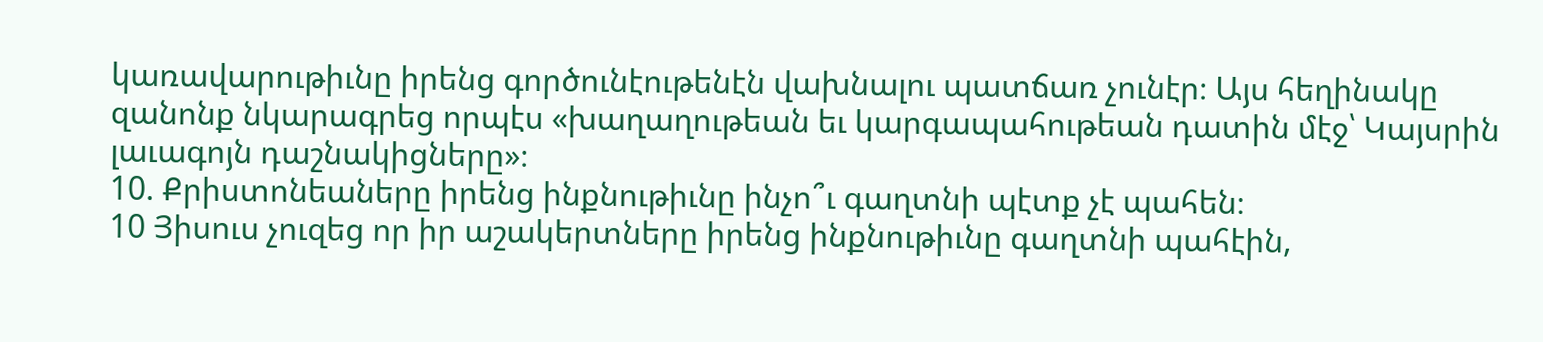կառավարութիւնը իրենց գործունէութենէն վախնալու պատճառ չունէր։ Այս հեղինակը զանոնք նկարագրեց որպէս «խաղաղութեան եւ կարգապահութեան դատին մէջ՝ Կայսրին լաւագոյն դաշնակիցները»։
10. Քրիստոնեաները իրենց ինքնութիւնը ինչո՞ւ գաղտնի պէտք չէ պահեն։
10 Յիսուս չուզեց որ իր աշակերտները իրենց ինքնութիւնը գաղտնի պահէին,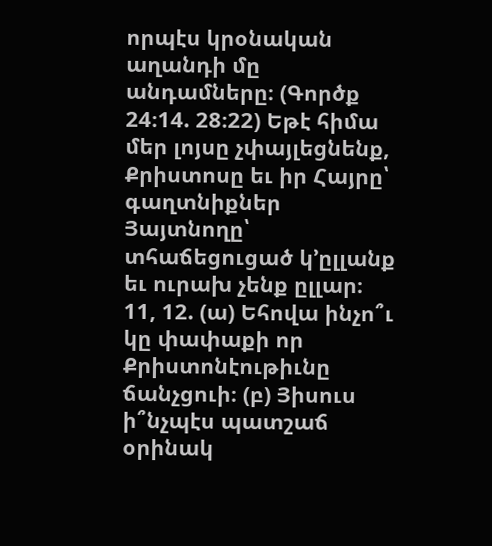որպէս կրօնական աղանդի մը անդամները։ (Գործք 24։14. 28։22) Եթէ հիմա մեր լոյսը չփայլեցնենք, Քրիստոսը եւ իր Հայրը՝ գաղտնիքներ Յայտնողը՝ տհաճեցուցած կ’ըլլանք եւ ուրախ չենք ըլլար։
11, 12. (ա) Եհովա ինչո՞ւ կը փափաքի որ Քրիստոնէութիւնը ճանչցուի։ (բ) Յիսուս ի՞նչպէս պատշաճ օրինակ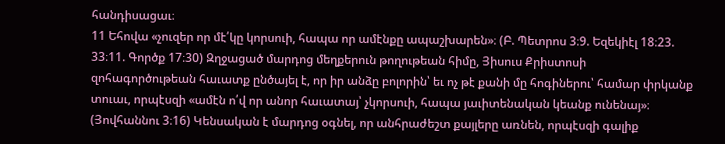հանդիսացաւ։
11 Եհովա «չուզեր որ մէ՛կը կորսուի, հապա որ ամէնքը ապաշխարեն»։ (Բ. Պետրոս 3։9. Եզեկիէլ 18։23. 33։11. Գործք 17։30) Զղջացած մարդոց մեղքերուն թողութեան հիմը, Յիսուս Քրիստոսի զոհագործութեան հաւատք ընծայել է, որ իր անձը բոլորին՝ եւ ոչ թէ քանի մը հոգիներու՝ համար փրկանք տուաւ, որպէսզի «ամէն ո՛վ որ անոր հաւատայ՝ չկորսուի, հապա յաւիտենական կեանք ունենայ»։ (Յովհաննու 3։16) Կենսական է մարդոց օգնել, որ անհրաժեշտ քայլերը առնեն, որպէսզի գալիք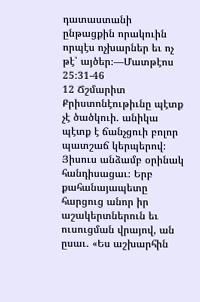դատաստանի ընթացքին որակուին որպէս ոչխարներ եւ ոչ թէ՝ այծեր։—Մատթէոս 25։31-46
12 Ճշմարիտ Քրիստոնէութիւնը պէտք չէ ծածկուի. անիկա պէտք է ճանչցուի բոլոր պատշաճ կերպերով։ Յիսուս անձամբ օրինակ հանդիսացաւ։ Երբ քահանայապետը հարցուց անոր իր աշակերտներուն եւ ուսուցման վրայով, ան ըսաւ. «Ես աշխարհին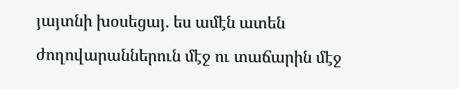յայտնի խօսեցայ. ես ամէն ատեն ժողովարաններուն մէջ ու տաճարին մէջ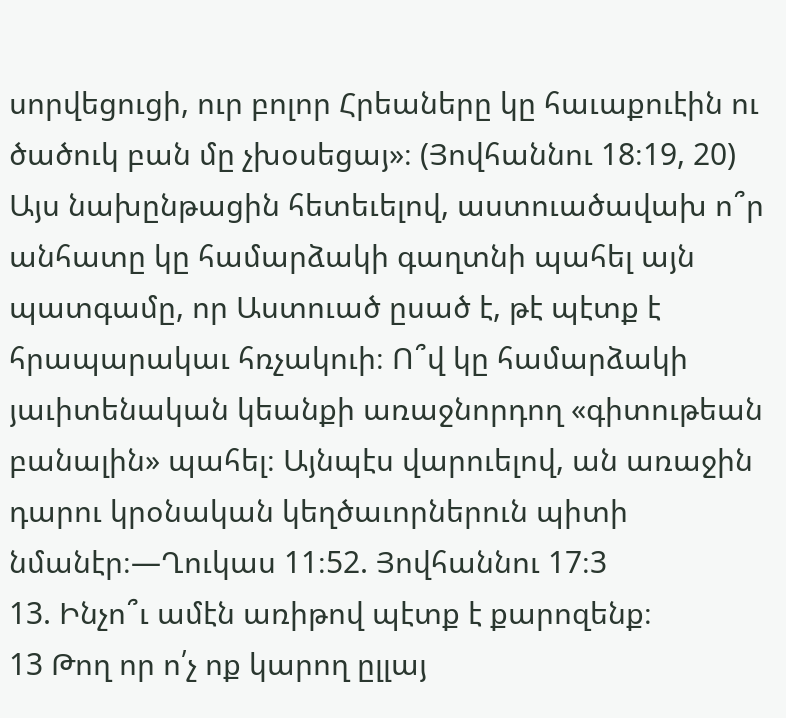սորվեցուցի, ուր բոլոր Հրեաները կը հաւաքուէին ու ծածուկ բան մը չխօսեցայ»։ (Յովհաննու 18։19, 20) Այս նախընթացին հետեւելով, աստուածավախ ո՞ր անհատը կը համարձակի գաղտնի պահել այն պատգամը, որ Աստուած ըսած է, թէ պէտք է հրապարակաւ հռչակուի։ Ո՞վ կը համարձակի յաւիտենական կեանքի առաջնորդող «գիտութեան բանալին» պահել։ Այնպէս վարուելով, ան առաջին դարու կրօնական կեղծաւորներուն պիտի նմանէր։—Ղուկաս 11։52. Յովհաննու 17։3
13. Ինչո՞ւ ամէն առիթով պէտք է քարոզենք։
13 Թող որ ո՛չ ոք կարող ըլլայ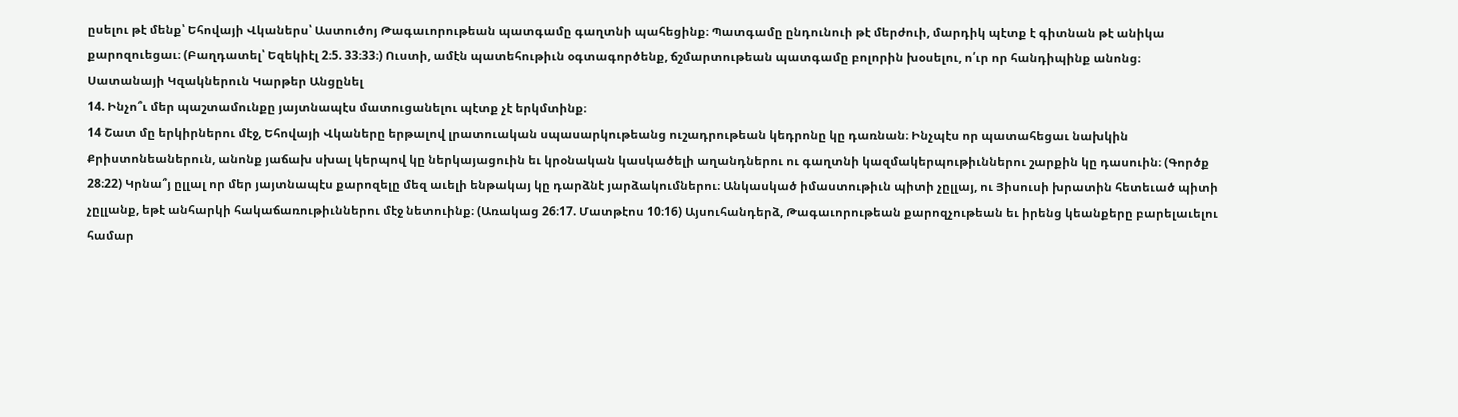ըսելու թէ մենք՝ Եհովայի Վկաներս՝ Աստուծոյ Թագաւորութեան պատգամը գաղտնի պահեցինք։ Պատգամը ընդունուի թէ մերժուի, մարդիկ պէտք է գիտնան թէ անիկա քարոզուեցաւ։ (Բաղդատել՝ Եզեկիէլ 2։5. 33։33։) Ուստի, ամէն պատեհութիւն օգտագործենք, ճշմարտութեան պատգամը բոլորին խօսելու, ո՛ւր որ հանդիպինք անոնց։
Սատանայի Կզակներուն Կարթեր Անցընել
14. Ինչո՞ւ մեր պաշտամունքը յայտնապէս մատուցանելու պէտք չէ երկմտինք։
14 Շատ մը երկիրներու մէջ, Եհովայի Վկաները երթալով լրատուական սպասարկութեանց ուշադրութեան կեդրոնը կը դառնան։ Ինչպէս որ պատահեցաւ նախկին Քրիստոնեաներուն, անոնք յաճախ սխալ կերպով կը ներկայացուին եւ կրօնական կասկածելի աղանդներու ու գաղտնի կազմակերպութիւններու շարքին կը դասուին։ (Գործք 28։22) Կրնա՞յ ըլլալ որ մեր յայտնապէս քարոզելը մեզ աւելի ենթակայ կը դարձնէ յարձակումներու։ Անկասկած իմաստութիւն պիտի չըլլայ, ու Յիսուսի խրատին հետեւած պիտի չըլլանք, եթէ անհարկի հակաճառութիւններու մէջ նետուինք։ (Առակաց 26։17. Մատթէոս 10։16) Այսուհանդերձ, Թագաւորութեան քարոզչութեան եւ իրենց կեանքերը բարելաւելու համար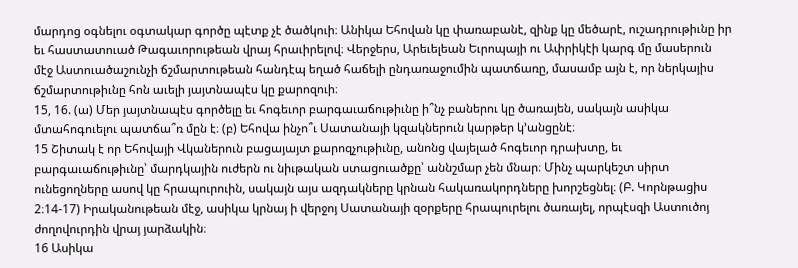մարդոց օգնելու օգտակար գործը պէտք չէ ծածկուի։ Անիկա Եհովան կը փառաբանէ, զինք կը մեծարէ, ուշադրութիւնը իր եւ հաստատուած Թագաւորութեան վրայ հրաւիրելով։ Վերջերս, Արեւելեան Եւրոպայի ու Ափրիկէի կարգ մը մասերուն մէջ Աստուածաշունչի ճշմարտութեան հանդէպ եղած հաճելի ընդառաջումին պատճառը, մասամբ այն է, որ ներկայիս ճշմարտութիւնը հոն աւելի յայտնապէս կը քարոզուի։
15, 16. (ա) Մեր յայտնապէս գործելը եւ հոգեւոր բարգաւաճութիւնը ի՞նչ բաներու կը ծառայեն, սակայն ասիկա մտահոգուելու պատճա՞ռ մըն է։ (բ) Եհովա ինչո՞ւ Սատանայի կզակներուն կարթեր կ’անցընէ։
15 Շիտակ է որ Եհովայի Վկաներուն բացայայտ քարոզչութիւնը, անոնց վայելած հոգեւոր դրախտը, եւ բարգաւաճութիւնը՝ մարդկային ուժերն ու նիւթական ստացուածքը՝ աննշմար չեն մնար։ Մինչ պարկեշտ սիրտ ունեցողները ասով կը հրապուրուին, սակայն այս ազդակները կրնան հակառակորդները խորշեցնել։ (Բ. Կորնթացիս 2։14-17) Իրականութեան մէջ, ասիկա կրնայ ի վերջոյ Սատանայի զօրքերը հրապուրելու ծառայել, որպէսզի Աստուծոյ ժողովուրդին վրայ յարձակին։
16 Ասիկա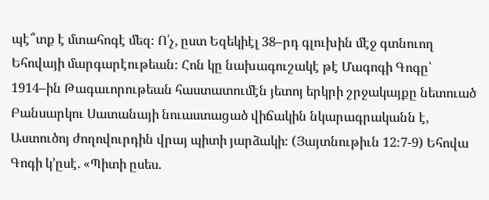պէ՞տք է մտահոգէ մեզ։ Ո՛չ, ըստ Եզեկիէլ 38–րդ գլուխին մէջ գտնուող Եհովայի մարգարէութեան։ Հոն կը նախագուշակէ թէ Մագոգի Գոգը՝ 1914–ին Թագաւորութեան հաստատումէն յետոյ երկրի շրջակայքը նետուած Բանսարկու Սատանայի նուաստացած վիճակին նկարագրականն է, Աստուծոյ ժողովուրդին վրայ պիտի յարձակի։ (Յայտնութիւն 12։7-9) Եհովա Գոգի կ’ըսէ. «Պիտի ըսես.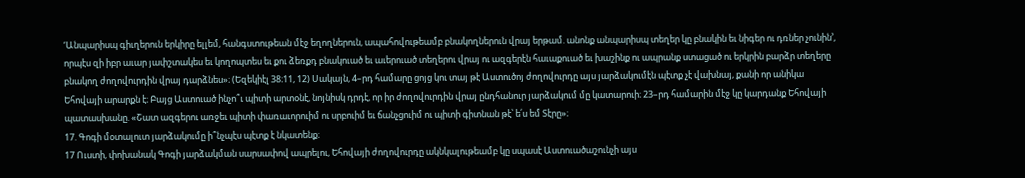‘Անպարիսպ գիւղերուն երկիրը ելլեմ, հանգստութեան մէջ եղողներուն, ապահովութեամբ բնակողներուն վրայ երթամ. անոնք անպարիսպ տեղեր կը բնակին եւ նիգեր ու դռներ չունին’, որպէս զի իբր աւար յափշտակես եւ կողոպտես եւ քու ձեռքդ բնակուած եւ աւերուած տեղերու վրայ ու ազգերէն հաւաքուած եւ խաշինք ու ապրանք ստացած ու երկրին բարձր տեղերը բնակող ժողովուրդին վրայ դարձնես»։ (Եզեկիէլ 38։11, 12) Սակայն, 4–րդ համարը ցոյց կու տայ թէ Աստուծոյ ժողովուրդը այս յարձակումէն պէտք չէ վախնայ, քանի որ անիկա Եհովայի արարքն է։ Բայց Աստուած ինչո՞ւ պիտի արտօնէ, նոյնիսկ դրդէ, որ իր ժողովուրդին վրայ ընդհանուր յարձակում մը կատարուի։ 23–րդ համարին մէջ կը կարդանք Եհովայի պատասխանը. «Շատ ազգերու առջեւ պիտի փառաւորուիմ ու սրբուիմ եւ ճանչցուիմ ու պիտի գիտնան թէ՝ ե՛ս եմ Տէրը»։
17. Գոգի մօտալուտ յարձակումը ի՞նչպէս պէտք է նկատենք։
17 Ուստի, փոխանակ Գոգի յարձակման սարսափով ապրելու, Եհովայի ժողովուրդը ակնկալութեամբ կը սպասէ Աստուածաշունչի այս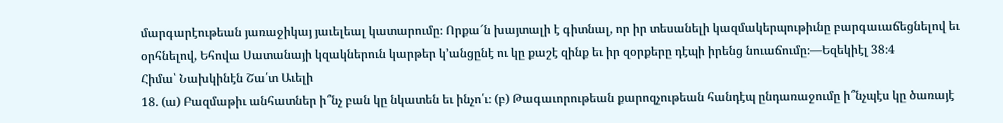մարգարէութեան յառաջիկայ յաւելեալ կատարումը։ Որքա՜ն խայտալի է գիտնալ, որ իր տեսանելի կազմակերպութիւնը բարգաւաճեցնելով եւ օրհնելով, Եհովա Սատանայի կզակներուն կարթեր կ’անցընէ ու կը քաշէ զինք եւ իր զօրքերը դէպի իրենց նուաճումը։—Եզեկիէլ 38։4
Հիմա՝ Նախկինէն Շա՛տ Աւելի
18. (ա) Բազմաթիւ անհատներ ի՞նչ բան կը նկատեն եւ ինչո՛ւ։ (բ) Թագաւորութեան քարոզչութեան հանդէպ ընդառաջումը ի՞նչպէս կը ծառայէ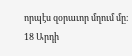որպէս զօրաւոր մղում մը։
18 Արդի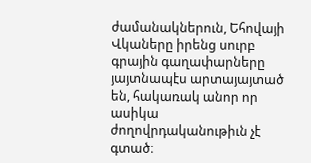ժամանակներուն, Եհովայի Վկաները իրենց սուրբ գրային գաղափարները յայտնապէս արտայայտած են, հակառակ անոր որ ասիկա ժողովրդականութիւն չէ գտած։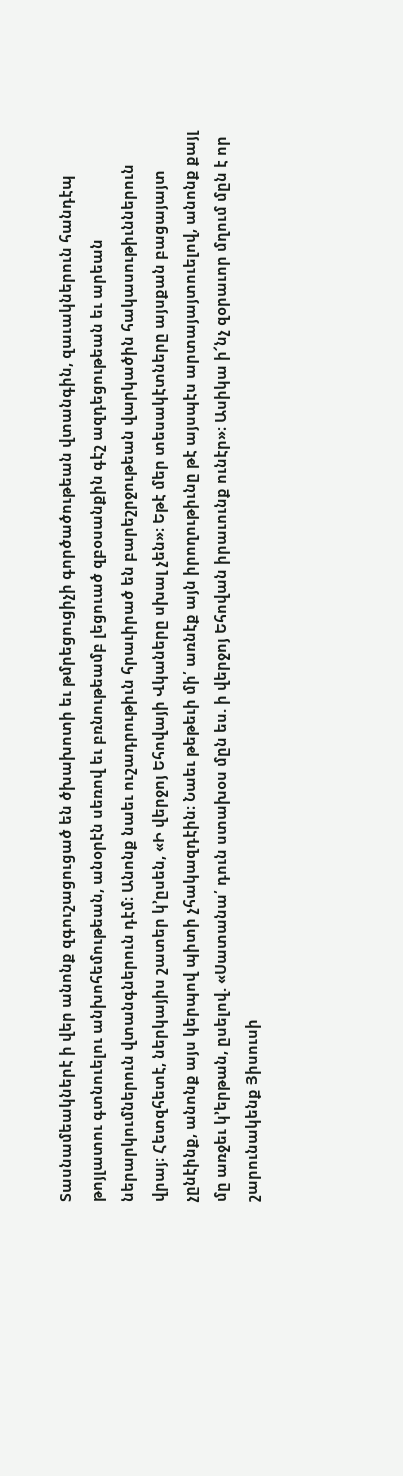Տասնամեակներէ ի վեր անոնք զգուշացուցած են ծխախոտի եւ թմրեցուցիչի գործածութեան վտանգին, զաւակներուն հանդէպ թոյլատու գտնուելու անխոհեմութեան, անօրէն սեռով եւ բռնութեամբ լեցուած զբօսանքին գէշ ազդեցութեան եւ արեան ներարկումներուն վտանգներուն դէմ։ Անոնք նաեւ ուշադրութիւն հրաւիրած են բարեշրջութեան վարկածին հակասութիւններուն վրայ։ Հետզհետէ, ներկայիս շատեր կ’ըսեն, «Ի վերջոյ Եհովայի Վկաները սխալ չեն»։ Եթէ մեր տեսակէտները այսքան բացայայտ չընէինք, անոնք այս կերպով պիտի չհակազդէին։ Նաեւ թեթեւի մի՛ առնէք այն իրողութիւնը թէ այսպէս արտայայտուելով, անոնք քայլ մը առջեւ կ’երթան, ըսելով. «Սատանա՛ դուն ստախօս մըն ես. ի վերջոյ Եհովան իրաւունք ունէր»։ Ասիկա ի՜նչ զօրաւոր մղում մըն է որ շարունակենք Յիսուսի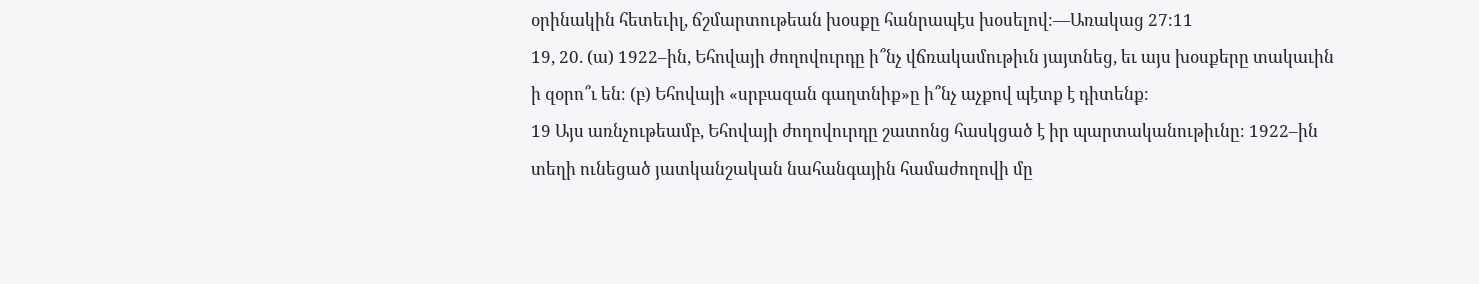օրինակին հետեւիլ, ճշմարտութեան խօսքը հանրապէս խօսելով։—Առակաց 27։11
19, 20. (ա) 1922–ին, Եհովայի ժողովուրդը ի՞նչ վճռակամութիւն յայտնեց, եւ այս խօսքերը տակաւին ի զօրո՞ւ են։ (բ) Եհովայի «սրբազան գաղտնիք»ը ի՞նչ աչքով պէտք է դիտենք։
19 Այս առնչութեամբ, Եհովայի ժողովուրդը շատոնց հասկցած է իր պարտականութիւնը։ 1922–ին տեղի ունեցած յատկանշական նահանգային համաժողովի մը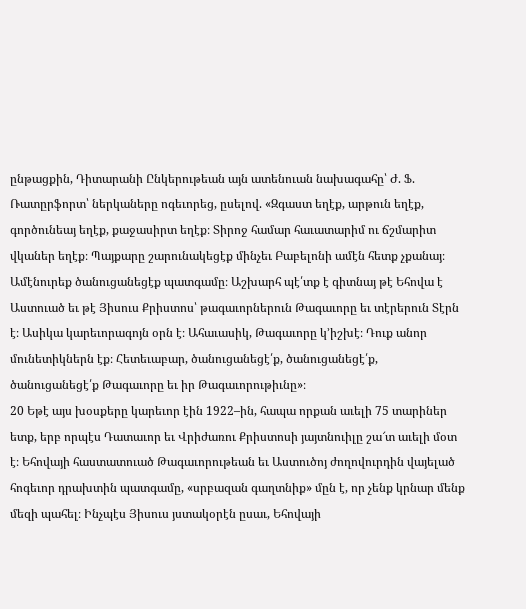ընթացքին, Դիտարանի Ընկերութեան այն ատենուան նախագահը՝ Ժ. Ֆ. Ռատըրֆորտ՝ ներկաները ոգեւորեց, ըսելով. «Զգաստ եղէք, արթուն եղէք, գործունեայ եղէք, քաջասիրտ եղէք։ Տիրոջ համար հաւատարիմ ու ճշմարիտ վկաներ եղէք։ Պայքարը շարունակեցէք մինչեւ Բաբելոնի ամէն հետք չքանայ։ Ամէնուրեք ծանուցանեցէք պատգամը։ Աշխարհ պէ՛տք է գիտնայ թէ Եհովա է Աստուած եւ թէ Յիսուս Քրիստոս՝ թագաւորներուն Թագաւորը եւ տէրերուն Տէրն է։ Ասիկա կարեւորագոյն օրն է։ Ահաւասիկ, Թագաւորը կ’իշխէ։ Դուք անոր մունետիկներն էք։ Հետեւաբար, ծանուցանեցէ՛ք, ծանուցանեցէ՛ք, ծանուցանեցէ՛ք Թագաւորը եւ իր Թագաւորութիւնը»։
20 Եթէ այս խօսքերը կարեւոր էին 1922–ին, հապա որքան աւելի 75 տարիներ ետք, երբ որպէս Դատաւոր եւ Վրիժառու Քրիստոսի յայտնուիլը շա՜տ աւելի մօտ է։ Եհովայի հաստատուած Թագաւորութեան եւ Աստուծոյ ժողովուրդին վայելած հոգեւոր դրախտին պատգամը, «սրբազան գաղտնիք» մըն է, որ չենք կրնար մենք մեզի պահել։ Ինչպէս Յիսուս յստակօրէն ըսաւ, Եհովայի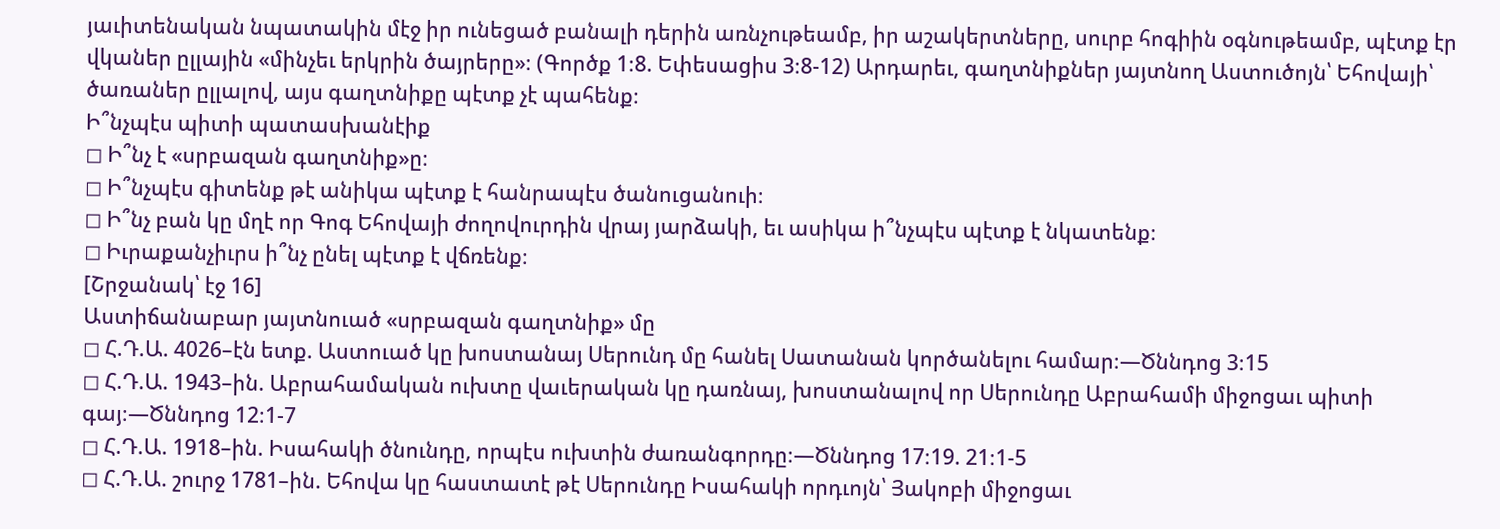յաւիտենական նպատակին մէջ իր ունեցած բանալի դերին առնչութեամբ, իր աշակերտները, սուրբ հոգիին օգնութեամբ, պէտք էր վկաներ ըլլային «մինչեւ երկրին ծայրերը»։ (Գործք 1։8. Եփեսացիս 3։8-12) Արդարեւ, գաղտնիքներ յայտնող Աստուծոյն՝ Եհովայի՝ ծառաներ ըլլալով, այս գաղտնիքը պէտք չէ պահենք։
Ի՞նչպէս պիտի պատասխանէիք
◻ Ի՞նչ է «սրբազան գաղտնիք»ը։
◻ Ի՞նչպէս գիտենք թէ անիկա պէտք է հանրապէս ծանուցանուի։
◻ Ի՞նչ բան կը մղէ որ Գոգ Եհովայի ժողովուրդին վրայ յարձակի, եւ ասիկա ի՞նչպէս պէտք է նկատենք։
◻ Իւրաքանչիւրս ի՞նչ ընել պէտք է վճռենք։
[Շրջանակ՝ էջ 16]
Աստիճանաբար յայտնուած «սրբազան գաղտնիք» մը
◻ Հ.Դ.Ա. 4026–էն ետք. Աստուած կը խոստանայ Սերունդ մը հանել Սատանան կործանելու համար։—Ծննդոց 3։15
◻ Հ.Դ.Ա. 1943–ին. Աբրահամական ուխտը վաւերական կը դառնայ, խոստանալով որ Սերունդը Աբրահամի միջոցաւ պիտի գայ։—Ծննդոց 12։1-7
◻ Հ.Դ.Ա. 1918–ին. Իսահակի ծնունդը, որպէս ուխտին ժառանգորդը։—Ծննդոց 17։19. 21։1-5
◻ Հ.Դ.Ա. շուրջ 1781–ին. Եհովա կը հաստատէ թէ Սերունդը Իսահակի որդւոյն՝ Յակոբի միջոցաւ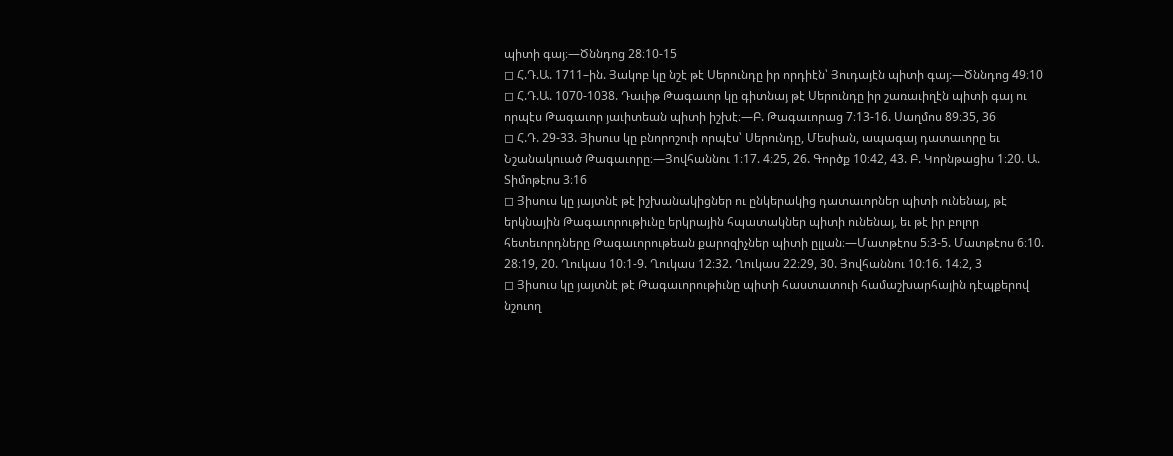պիտի գայ։—Ծննդոց 28։10-15
◻ Հ.Դ.Ա. 1711–ին. Յակոբ կը նշէ թէ Սերունդը իր որդիէն՝ Յուդայէն պիտի գայ։—Ծննդոց 49։10
◻ Հ.Դ.Ա. 1070-1038. Դաւիթ Թագաւոր կը գիտնայ թէ Սերունդը իր շառաւիղէն պիտի գայ ու որպէս Թագաւոր յաւիտեան պիտի իշխէ։—Բ. Թագաւորաց 7։13-16. Սաղմոս 89։35, 36
◻ Հ.Դ. 29-33. Յիսուս կը բնորոշուի որպէս՝ Սերունդը, Մեսիան, ապագայ դատաւորը եւ Նշանակուած Թագաւորը։—Յովհաննու 1։17. 4։25, 26. Գործք 10։42, 43. Բ. Կորնթացիս 1։20. Ա. Տիմոթէոս 3։16
◻ Յիսուս կը յայտնէ թէ իշխանակիցներ ու ընկերակից դատաւորներ պիտի ունենայ, թէ երկնային Թագաւորութիւնը երկրային հպատակներ պիտի ունենայ, եւ թէ իր բոլոր հետեւորդները Թագաւորութեան քարոզիչներ պիտի ըլլան։—Մատթէոս 5։3-5. Մատթէոս 6։10. 28։19, 20. Ղուկաս 10։1-9. Ղուկաս 12։32. Ղուկաս 22։29, 30. Յովհաննու 10։16. 14։2, 3
◻ Յիսուս կը յայտնէ թէ Թագաւորութիւնը պիտի հաստատուի համաշխարհային դէպքերով նշուող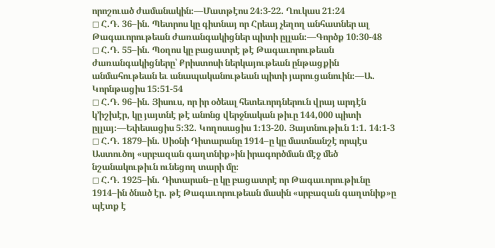որոշուած ժամանակին։—Մատթէոս 24։3-22. Ղուկաս 21։24
◻ Հ.Դ. 36–ին. Պետրոս կը գիտնայ որ Հրեայ չեղող անհատներ ալ Թագաւորութեան ժառանգակիցներ պիտի ըլլան։—Գործք 10։30-48
◻ Հ.Դ. 55–ին. Պօղոս կը բացատրէ թէ Թագաւորութեան ժառանգակիցները՝ Քրիստոսի ներկայութեան ընթացքին անմահութեան եւ անապականութեան պիտի յարուցանուին։—Ա. Կորնթացիս 15։51-54
◻ Հ.Դ. 96–ին. Յիսուս, որ իր օծեալ հետեւորդներուն վրայ արդէն կ’իշխէր, կը յայտնէ թէ անոնց վերջնական թիւը 144,000 պիտի ըլլայ։—Եփեսացիս 5։32. Կողոսացիս 1։13-20. Յայտնութիւն 1։1. 14։1-3
◻ Հ.Դ. 1879–ին. Սիօնի Դիտարանը 1914–ը կը մատնանշէ որպէս Աստուծոյ «սրբազան գաղտնիք»ին իրագործման մէջ մեծ նշանակութիւն ունեցող տարի մը։
◻ Հ.Դ. 1925–ին. Դիտարան–ը կը բացատրէ որ Թագաւորութիւնը 1914–ին ծնած էր. թէ Թագաւորութեան մասին «սրբազան գաղտնիք»ը պէտք է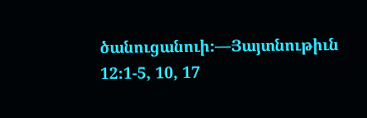ծանուցանուի։—Յայտնութիւն 12։1-5, 10, 17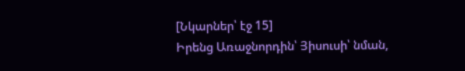[Նկարներ՝ էջ 15]
Իրենց Առաջնորդին՝ Յիսուսի՝ նման,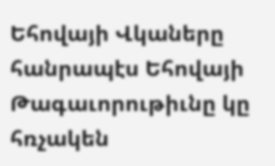Եհովայի Վկաները հանրապէս Եհովայի Թագաւորութիւնը կը հռչակեն